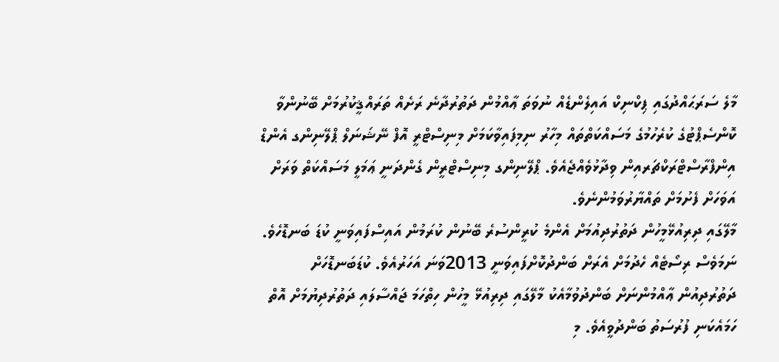މާލެ ސަރަޙައްދުގައި ޕިކްނިކް އައިލެންޑެއް ނުވަތަ ޢާއްމުން ދަތުރުދާނެ ރަށެއް ތަރައްޤީކުރުމަށް ބޭނުންވާ ކޮންސެޕްޓުގެ ކުރެހުމުގެ މަސައްކަތްތައް މިހާރު ނިމިފައިވާކަމަށް މިނިސްޓްރީ އޮފް ނޭޝަނަލް ޕްލޭނިންގ އެންޑް އިންފްރާސްޓްރަކްޗަރއިން ވިދާޅުވެއްޖެއެވެ. ޕްލޭނިންގ މިނިސްޓްރީން ގެންދަނީ ޢަމަލީ މަސައްކަތް ވަރަށް އަވަހަށް ފެށުމަށް ތައްޔާރުވަމުންނެވެ.
މާލޭގައި ދިރިއުޅޭމީހުން ދަތުރުދިއުމަށް އެންމެ ކުރީންސުރެ ބޭނުން ކުރަމުން އައިސްފައިވަނީ ކުޑަ ބަނޑޮހެވެ. ނަމަވެސް ރިސޯޓެއް ހެދުމަށް އެރަށް ބަންދުކޮށްފައިވަނީ 2013ވަނަ އަހަރުއެވެ. ކުޑަބަނޑޮހަށް ދަތުރުދިއުން ޢާއްމުންނަށް ބަންދުވުމާއެކު މާލޭގައި ދިރިއުޅޭ މީހުން ހިތްހަމަ ޖައްސާލައި ދަތުރުދިޔުމަށް އޮތް ހަމައެކަނި ފުރުސަތު ބަންދުވީއެވެ. މި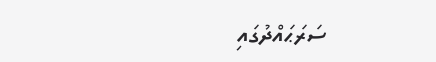ސަރަޙައްދުގައި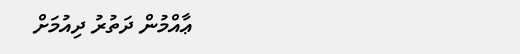ޢާއްމުން ދަތުރު ދިއުމަށް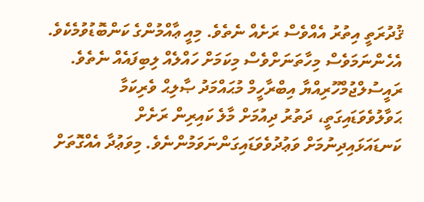ޤުދުރަތީ އިތުރު އެއްވެސް ރަށެއް ނެތެވެ. މިއީ ޢާއްމުންގެ ކަންބޮޑުވުމެކެވެ. އެހެންނަމަވެސް މިހާތަނަށްވެސް މިކަމަށް ހައްލެއް ލިބިފައެއް ނެތެވެ.
ރައީސުލްޖުމްހޫރިއްޔާ އިބްރާހީމް މުޙައްމަދު ޞާލިޙް ވެރިކަމާ ޙަވާލުވެވަޑައިގަތީ، ދަތުރު ދިއުމަށް މާލެ ކައިރިން ރަށެށް ކަނޑައަޅައިދިނުމަށް ވަޢުދުވެވަޑައިގަންނަވަމުންނެވެ. މިވަޢުދާ އެއްގޮތަށް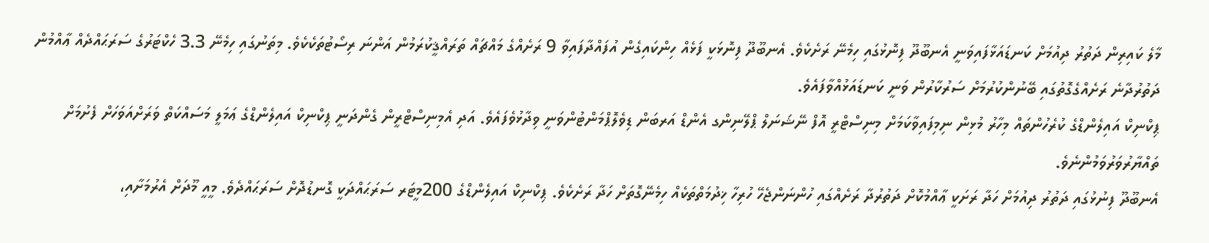މާލެ ކައިރިން ދަތުރު ދިއުމަށް ކަނޑައަޅާފައިވަނީ އެނބޫދޫ ފިނޮޅުގައި ހިމެނޭ ރަށެކެވެ. އެނބޫދޫ ފިނޮޅަކީ ފަޅެއް ހިންކައިގެން އުފައްދާފައިވާ 9 ރަށެއްގެ މައްޗައް ތަރައްޤީކުރަމުން އަންނަ ރިސޯޓުތަކެކެވެ. މިތަނުގައި ހިމެނޭ 3.3 ހެކްޓަރުގެ ސަރަޙައްދެއް ޢާއްމުން ދަތުރުދާނެ ރަށެއްގެގޮތުގައި ބޭނުންކުރުމަށް ސަރުކާރުން ވަނީ ކަނޑައަޅުއްވާފައެވެ.
ޕިކްނިކް އައިލެންޑްގެ ކުރެހުންތައް މިހާރު މުޅިން ނިމިފައިވާކަމަށް މިނިސްޓްރީ އޮފް ނޭޝަނަލް ޕްލޭނިންގ އެންޑް އަރބަން ޑިވެލޮޕްމަންޓުންވަނީ ވިދާޅުވެފައެވެ. އަދި އެމިނިސްޓްރީން ގެންދަނީ ޕިކްނިކް އައިލެންޑްގެ ޢަމަލީ މަސައްކަތް ވަރަށްއަވަހަށް ފެށުމަށް ތައްޔާރުވަރުވަމުންނެވެ.
އެނބޫދޫ ފިނުޅުގައި ދަތުރު ދިއުމަށް ހަދާ ރަށަކީ ޢާއްމުކޮށް ދަތުރުދާ ރަށެއްގައި ހުންނަންޖެހޭ ހުރިހާ ޚިދުމަތްތަކެއް ހިމެނޭގޮތަށް ހަދާ ރަށެކެވެ. ޕިކްނިކް އައިލެންޑްގެ 200މީޓަރ ސަރަޙައްދަކީ ގޮނޑުދޮށް ސަރަޙައްދެވެ. މީއީ މޫދަށް އެރުމަށާއި،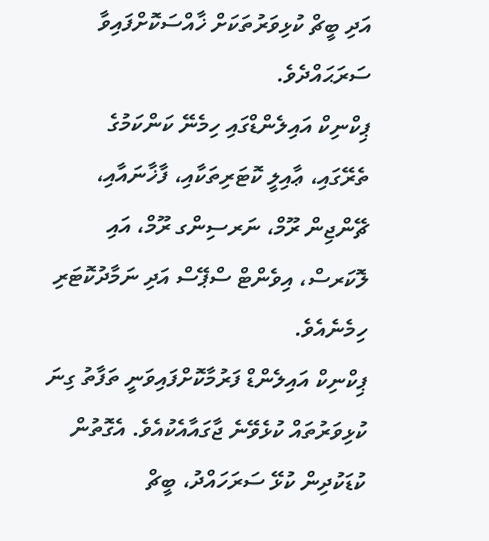އަދި ބީޗް ކުޅިވަރުތަކަށް ޚާއްސަކޮށްފައިވާ ސަރަޙައްދެވެ.
ޕިކްނިކް އައިލެންޑްގައި ހިމެނޭ ކަންކަމުގެ ތެރޭގައި، ޢާއިލީ ކޮޓަރިތަކާއި، ފާޚާނައާއި، ޗޭންޖިން ރޫމް، ނަރސިންގ ރޫމް، އައި ލޮކަރސް، އިވެންޓް ސްޕޭސް އަދި ނަމާދުކޮޓަރި ހިމެނެއެވެ.
ޕިކްނިކް އައިލެންޑް ފަރުމާކޮށްފައިވަނީ ތަފާތު ގިނަ ކުޅިވަރުތައް ކުޅެވޭނެ ޖާގައާއެކުއެވެ. އެގޮތުން ކުޑަކުދިން ކުޅޭ ސަރަހައްދު، ބީޗް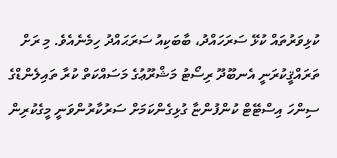ކުޅިވަރުތައް ކުޅޭ ސަރަހައްދު، ބާބަކިއު ސަރަޙައްދު ހިމެނެއެވެ. މި ރަށް ތަރައްޤީކުރަނީ އެނބޫދޫ ރިސޯޓު މަޝްރޫޢުގެ މަސައްކަތް ކުރާ ތައިލެންޑްގެ ސިންހަ އިސްޓޭޓް ކުންފުންޏާ ގުޅިގެންކަމަށް ސަރުކާރުންވަނީ މީގެކުރިން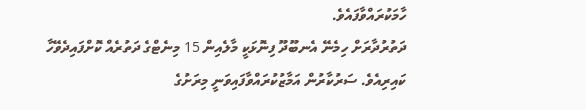ހާމަކުރައްވާފައެވެ.
ދަތުރުދާރަށް ހިމެނޭ އެނބޫދޫ ފިނޮޅަކީ މާލެއިން 15 މިނެޓްގެ ދަތުރެއް ކޮށްފައިދެވޭހާ ކައިރިއެވެ. ސަރުކާރުން އަމާޒުކުރައްވާފައިވަނީ މިރަށުގެ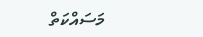މަސައްކަތް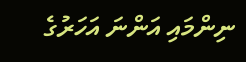ނިންމައި އަންނަ އަހަރުގެ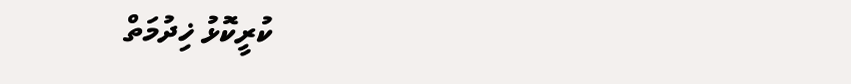ކުރީކޮޅު ޚިދުމަތް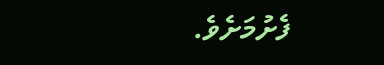ފެށުމަށެވެ.